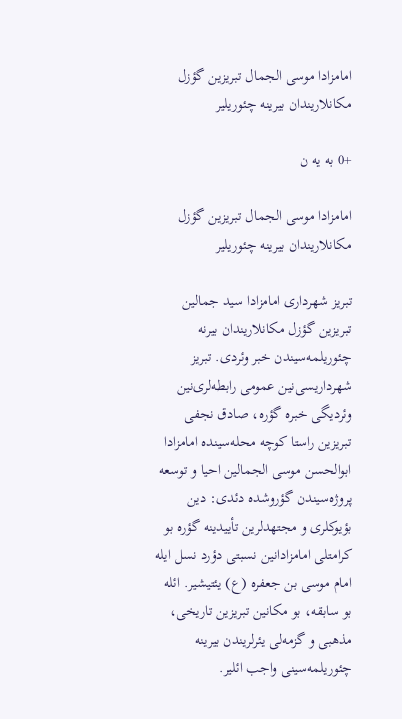امامزادا موسی الجمال تبریزین گؤزل مكانلاریندان بیرینه چئوریلیر

+0 به یه ن

امامزادا موسی الجمال تبریزین گؤزل مكانلاریندان بیرینه چئوریلیر

تبریز شهرداری امامزادا سید جمالین تبریزین گؤزل مكانلاریندان بیرنه چئوریلمه‌سیندن خبر وئردی. تبریز شهرداریسی‌نین عمومی رابطه‌لری‌نین وئردیگی خبره گؤره، صادق نجفی تبریزین راستا كوچه محله‌سینده امامزادا ابوالحسن موسی الجمالین احیا و توسعه پروژه‌سیندن گؤروشده دئدی: دین بؤیوكلری و مجتهدلرین تأییدینه گؤره بو كرامتلی امامزادا‌نین نسبتی دؤرد نسل ایله امام موسی بن جعفره (ع) یئتیشیر. ائله بو سابقه، بو مكانین تبریزین تاریخی، مذهبی و گزمه‌لی یئرلریندن بیرینه چئوریلمه‌سینی واجب ائلیر.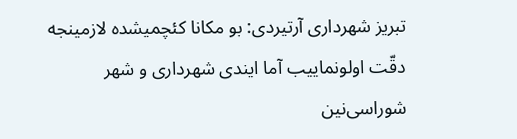تبریز شهرداری آرتیردی: بو مكانا كئچمیشده لازمینجه دقّت اولونماییب آما ایندی شهرداری و شهر شوراسی‌نین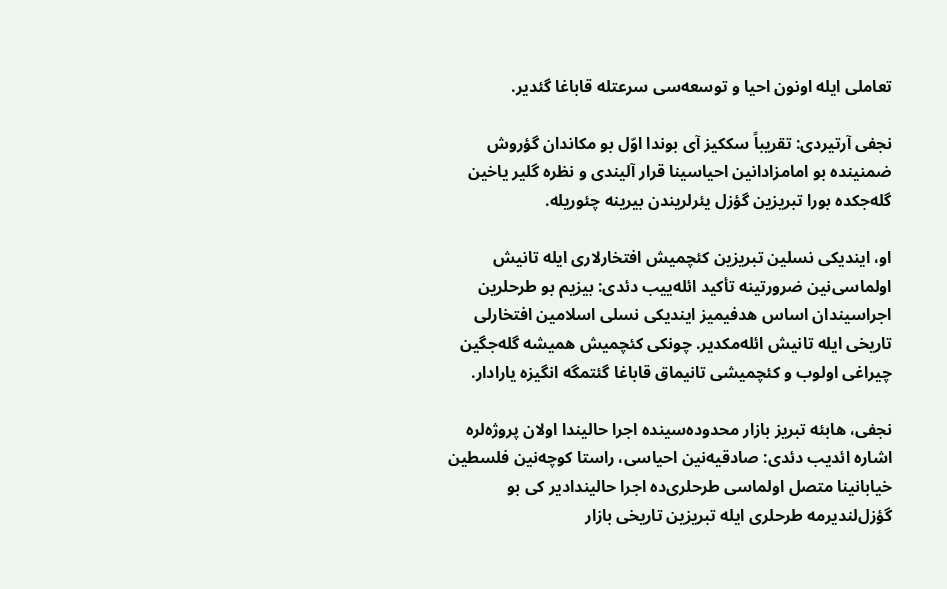تعاملی ایله اونون احیا و توسعه‌سی سرعتله قاباغا گئدیر.

نجفی آرتیردی: تقریباً سككیز آی بوندا اوّل بو مكاندان گؤروش ضمنینده بو امامزادا‌نین احیاسینا قرار آلیندی و نظره گلیر یاخین گله‌جكده بورا تبریزین گؤزل یئرلریندن بیرینه چئوریله.

او، ایندیكی نسلین تبریزین كئچمیش افتخارلاری‌ ایله تانیش اولماسی‌نین ضرورتینه تأكید ائله‌ییب دئدی: بیزیم بو طرحلرین اجراسیندان اساس هدفیمیز ایندیكی نسلی اسلامین افتخارلی تاریخی ایله تانیش ائله‌مكدیر. چونكی كئچمیش همیشه گله‌جگین چیراغی اولوب و كئچمیشی تانیماق قاباغا گئتمگه انگیزه یارادار.

نجفی، هابئه تبریز بازار محدوده‌سینده اجرا حالیندا اولان پروژه‌لره اشاره ائدیب دئدی: صادقیه‌نین احیاسی، راستا كوچه‌نین فلسطین خیابانینا متصل اولماسی طرحلری‌ده اجرا حالیندادیر كی بو گؤزل‌لندیرمه طرحلری ایله تبریزین تاریخی بازار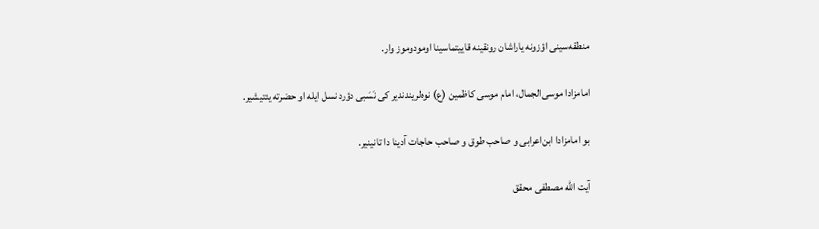منطقه‌سینی اؤزونه یاراشان رونقینه قاییتما‌سینا اومودوموز وار.

امامزادا موسی‌الجمال، امام موسی كاظمین (ع) نوه‌لریندندیر كی نَسَبی دؤرد نسل ایله او حضرته یئتیشیر.

بو امامزادا ابن‌اعرابی و صاحب طوق و صاحب حاجات آدینا دا تانینیر.

آیت الله مصطفی محقق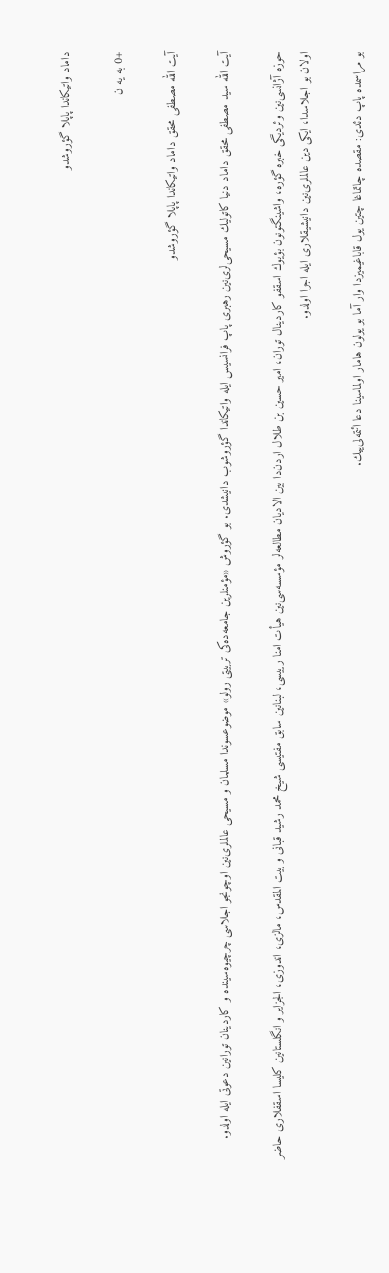داماد واتیكاندا پاپلا گؤروشدو

+0 به یه ن

آیت الله مصطفی محقق داماد واتیكاندا پاپلا گؤروشدو

آیت الله سید مصطفی محقق داماد دنیا كاتولیك مسیحی‌لری‌نین رهبری پاپ فرانسیس ایله واتیكاندا گؤروشوب دانیشدی. بو گؤروش «مؤمنلرین جامعه‌ده‌كی تربیتی رولو» موضوعسوندا مسلمان و مسیحی عالملری‌نین اوچونجو اجلاسی چرچیوه‌سینده و كاردینان تورانین دعوتی ایله اولدو.

حوزه آژانسی‌نین وئردیگی خبره گؤره، واشینگتونون بؤیوك اسقفو كاردینال توران، امیر حسین بن طلال اردن‌دا بین الادیان مطالعه‌لر مؤسسه‌سی‌نین هیأت امنا رییسی، لبنانین سابق مفتیسی شیخ محمد رشید قبانی و بیت المقدس، مالزی، اندوزی، الجزایر و انگلستانین كلیسا اسقفلاری حاضر اولان بو اجلاسدا، ایكی دین عالملری‌نین دانیشیقلاری ایله اجرا اولدو.

بو مراسمده پاپ دئدی: مقصده چاتماغا چتین یول قاباغیمیزدا وار آما بو یولون هامار اولماسینا دعا ائتمه‌لی‌ییك.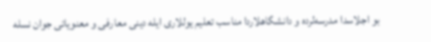بو اجلاسدا مدرسه‌لرده و دانشگاهلاردا مناسب تعلیم یوللاری ایله دینی معارفی و معنویاتی جوان نسله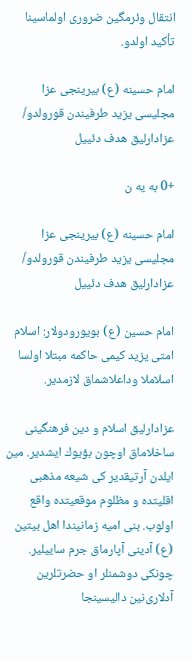انتقال وئرمگین ضروری اولماسینا تأكید اولدو.

امام حسینه (ع) بیرینجی عزا مجلیسی یزید طرفیندن قورولدو/ عزادارلیق هدف دئییل

+0 به یه ن

امام حسینه (ع) بیرینجی عزا مجلیسی یزید طرفیندن قورولدو/ عزادارلیق هدف دئییل

امام حسین (ع) بویورودولار: اسلام امتی یزید كیمی حاكمه مبتلا اولسا اسلاملا وداعلاشماق لازمدیر.

عزادارلیق اسلام و دین فرهنگینی ساخلاماق اوچون بؤیوك ایشدیر. مین ایلدن آرتیقدیر كی شیعه مذهبی اقلیتده و مظلوم موقعیتده واقع اولوب. بنی امیه زمانیندا اهل بیتین (ع) آدینی آپارماق جرم ساییلیر. چونكی دوشمنلر او حضرتلرین آدلاری‌نین دالیسینجا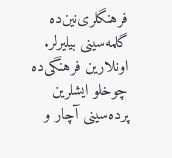فرهنگلری‌نین‌ده گلمه‌سینی بیلیرلر. اونلارین فرهنگی‌ده چوخلو ایشلرین پرده‌سینی آچار و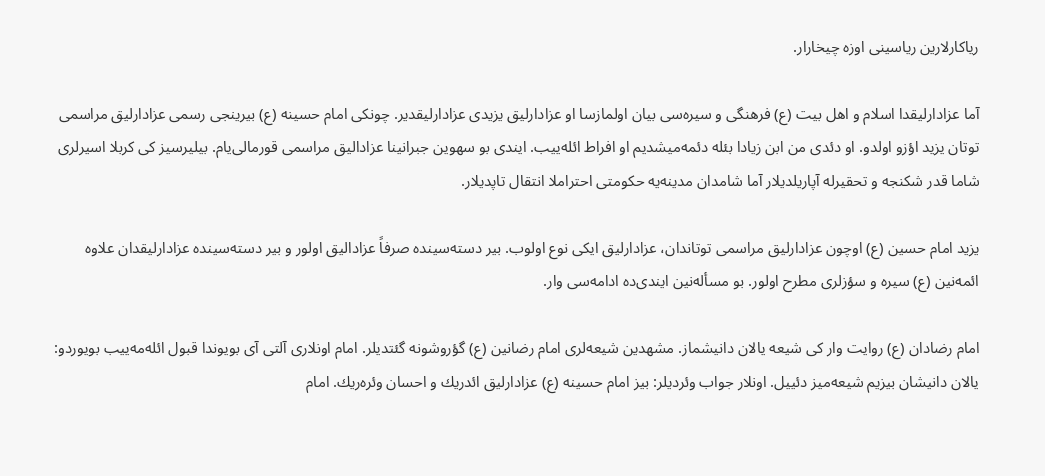ریاكارلارین ریاسینی اوزه چیخارار.

آما عزادارلیقدا اسلام و اهل بیت (ع) فرهنگی و سیره‌سی بیان اولمازسا او عزادارلیق یزیدی عزادارلیقدیر. چونكی امام حسینه (ع) بیرینجی رسمی عزادارلیق مراسمی توتان یزید اؤزو اولدو. او دئدی من ابن زیادا بئله دئمه‌میشدیم او افراط ائله‌ییب. ایندی بو سهوین جبرانینا عزادالیق مراسمی قورمالی‌یام. بیلیرسیز كی كربلا اسیرلری شاما قدر شكنجه‌ و تحقیرله آپاریلدیلار آما شامدان مدینه‌یه حكومتی احتراملا انتقال تاپدیلار.

یزید امام حسین (ع) اوچون عزادارلیق مراسمی توتاندان، عزادارلیق ایكی نوع اولوب. بیر دسته‌سینده صرفاً عزادالیق اولور و بیر دسته‌سینده عزادارلیقدان علاوه ائمه‌نین (ع) سیره و سؤزلری مطرح اولور. بو مسأله‌‌نین ایندی‌ده ادامه‌سی وار.

امام رضادان (ع) روایت وار كی شیعه یالان دانیشماز. مشهدین شیعه‌لری امام رضانین (ع) گؤروشونه گئتدیلر. امام اونلاری آلتی آی بویوندا قبول ائله‌مه‌ییب بویوردو: یالان دانیشان بیزیم شیعه‌میز دئییل. اونلار جواب وئردیلر: بیز امام حسینه (ع) عزادارلیق ائدریك و احسان وئره‌ریك. امام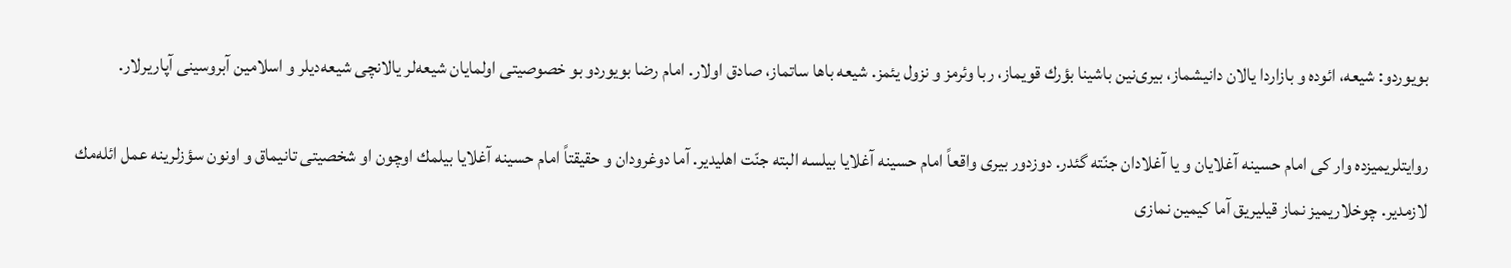بویوردو: شیعه، ائوده و بازاردا یالان دانیشماز، بیری‌نین باشینا بؤرك قویماز، ربا وئرمز و نزول یئمز. شیعه باها ساتماز، صادق اولار. امام رضا بویوردو بو خصوصیتی اولمایان شیعه‌لر یالانچی شیعه‌دیلر و اسلامین آبروسینی آپاریرلار.

روایتلریمیزده وار كی امام حسینه آغلایان و یا آغلادان جنّته گئدر. دوزدور بیری واقعاً امام حسینه آغلایا بیلسه البته جنّت اهلیدیر. آما دوغرودان و حقیقتاً امام حسینه آغلایا بیلمك اوچون او شخصیتی تانیماق و اونون سؤزلرینه عمل ائله‌مك لازمدیر. چوخلاریمیز نماز قیلیریق آما كیمین نمازی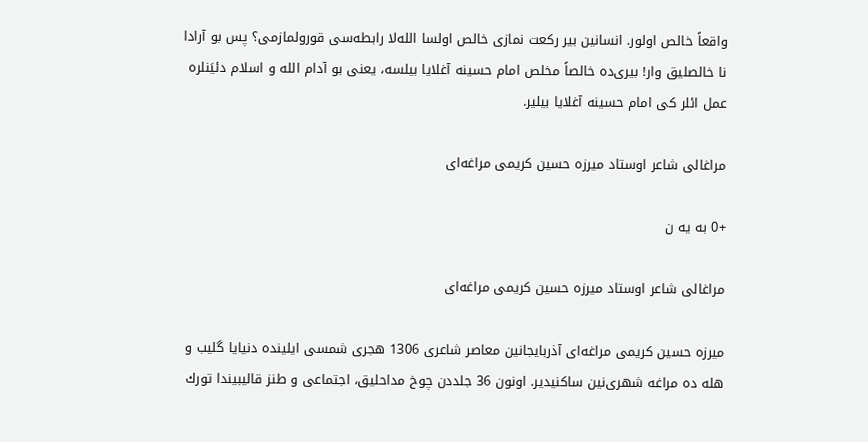واقعاً خالص اولور. انسانین بیر ركعت نمازی خالص اولسا الله‌لا رابطه‌سی قورولمازمی؟ پس بو آرادا نا خالصلیق وار! بیری‌ده خالصاً مخلص امام حسینه آغلایا بیلسه، یعنی بو آدام الله و اسلام دئیَنلره عمل ائلر كی امام حسینه آغلایا بیلیر.

مراغالی شاعر اوستاد میرزه حسین كریمی مراغه‌ای

+0 به یه ن

مراغالی شاعر اوستاد میرزه حسین كریمی مراغه‌ای

میرزه حسین كریمی مراغه‌ای آذربایجانین معاصر شاعری 1306 هجری شمسی ایلینده دنیایا گلیب و هله‌ ده مراغه شهری‌نین ساكنیدیر. اونون 36 جلددن چوخ مداحلیق، اجتماعی و طنز قالیبیندا تورك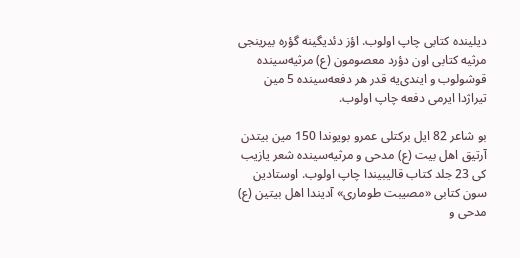دیلینده كتابی چاپ اولوب. اؤز دئدیگینه گؤره بیرینجی مرثیه كتابی اون دؤرد معصومون (ع) مرثیه‌سینده قوشولوب و ایندی‌یه قدر هر دفعه‌سینده 5 مین تیراژدا ایرمی دفعه چاپ اولوب.

بو شاعر 82 ایل بركتلی عمرو بویوندا 150 مین بیتدن آرتیق اهل بیت (ع) مدحی و مرثیه‌سینده شعر یازیب كی 23 جلد كتاب قالیبیندا چاپ اولوب. اوستادین سون كتابی «مصیبت طوماری» آدیندا اهل بیتین (ع) مدحی و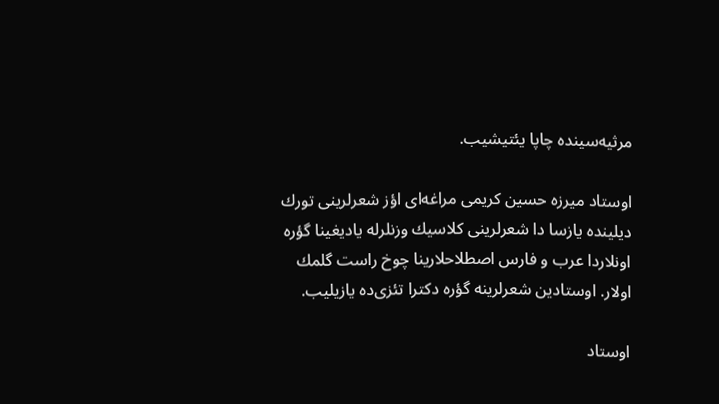مرثیه‌سینده چاپا یئتیشیب.

اوستاد میرزه حسین كریمی مراغه‌ای اؤز شعرلرینی تورك دیلینده یازسا دا شعرلرینی كلاسیك وزنلرله یادیغینا گؤره اونلاردا عرب و فارس اصطلاحلارینا چوخ راست گلمك اولار. اوستادین شعرلرینه گؤره دكترا تئزی‌ده یازیلیب.

اوستاد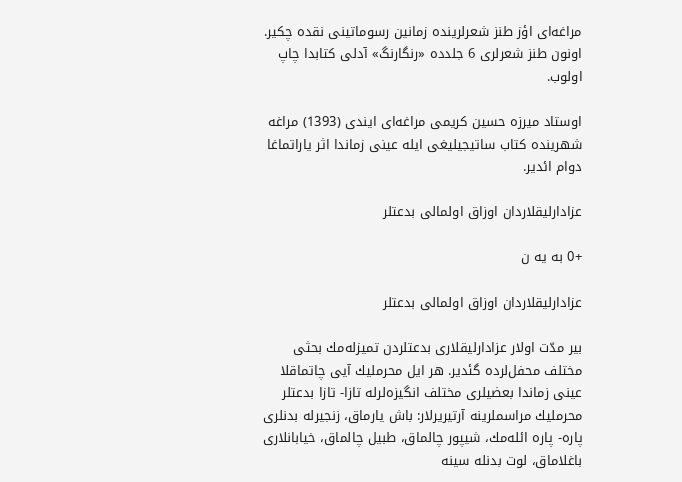مراغه‌ای اؤز طنز شعرلرینده زمانین رسوماتینی نقده چكیر. اونون طنز شعرلری 6 جلدده «رنگارنگ» آدلی كتابدا چاپ اولوب.

اوستاد میرزه حسین كریمی مراغه‌ای ایندی (1393) مراغه شهرینده كتاب ساتیجیلیغی ایله عینی زماندا اثر یاراتماغا دوام ائدیر.

عزادارلیقلاردان اوزاق اولمالی بدعتلر

+0 به یه ن

عزادارلیقلاردان اوزاق اولمالی بدعتلر

بیر مدّت اولار عزادارلیقلاری بدعتلردن تمیزله‌مك بحثی مختلف محفل‌لرده گئدیر. هر ایل محرملیك آیی چاتماقلا عینی زماندا بعضیلری مختلف انگیزه‌لرله تازا- تازا بدعتلر محرملیك مراسملرینه آرتیریرلار: باش یارماق، زنجیرله بدنلری پاره- پاره ائله‌مك، شیپور چالماق، طبیل چالماق، خیابانلاری باغلاماق، لوت بدنله سینه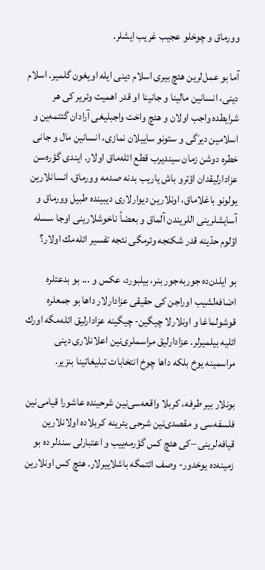وورماق و چوخلو عجیب غریب ایشلر.

آما بو عمل‌لرین هئچ بیری اسلام دینی ایله اویغون گلمیر. اسلام دینی، انسانین مالینا و جانینا او قدر اهمیت وئریر كی هر شرایطده واجب اولان و هئچ واخت واجبلیغی آرادان گئتمه‌ین و اسلامین دیرَگی و ستونو ساییلان نمازی، انسانین مال و جانی خطره دوشن زمان سیندیرب قطع ائله‌ماق اولار. ایندی گؤره‌سن عزادارلیقدان اؤترو باش یاریب بدنه صدمه وورماق، انسانلارین یولونو باغلاماق، اونلارین دیوارلاری دیبینده طبیل وورماق و آسایشلرینی اللریندن آلماق و بعضاً ناخوشلارینی اوجا سسله اؤلوم حدّینه قدر شكنجه وئرمگی نئجه تفسیر ائله‌مك اولار؟

بو ایلدن‌ده جوربه‌جور بنر، بیلبورد، عكس و ... بو بدعتلره اضافه‌لشیب اوراجن كی حقیقی عزادارلار داها بو جمعلره قوشولماغا و اونلارلا چیگین- چیگینه عزادارلیق ائله‌مگه اورك ائلیه بیلمیرلر. عزادارلیق مراسملری‌نین اعلانلاری دینی مراسمینه یوخ بلكه داها چوخ انتخابات تبلیغاتینا بنزیر.

بونلار بیر طرفه، كربلا واقعه‌سی‌نین شرحینده عاشورا قیامی‌نین فلسفه‌سی و مقصدی‌نین شرحی یئرینه كربلاده اولانلارین قیافه‌لرینی –كی هئچ كس گؤرمه‌ییب و اعتبارلی سندلر ده بو زمینه‌ده یوخدور- وصف ائتمگه باشلاییرلار. هئچ كس اونلارین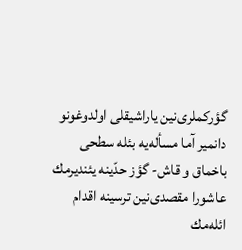گؤركملری‌نین یاراشیقلی اولدوغونو دانمیر آما مسأله‌یه بئله سطحی باخماق و قاش- گؤز حدّینه یئندیرمك عاشورا مقصدی‌نین ترسینه اقدام ائله‌مك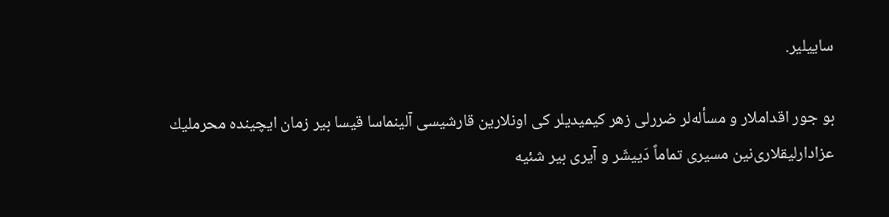ساییلیر.

بو جور اقداملار و مسأله‌لر ضررلی زهر كیمیدیلر كی اونلارین قارشیسی آلینماسا قیسا بیر زمان ایچینده محرملیك عزادارلیقلاری‌نین مسیری تماماً دَییشَر و آیری بیر شئیه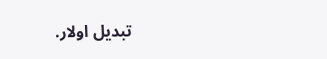تبدیل اولار.